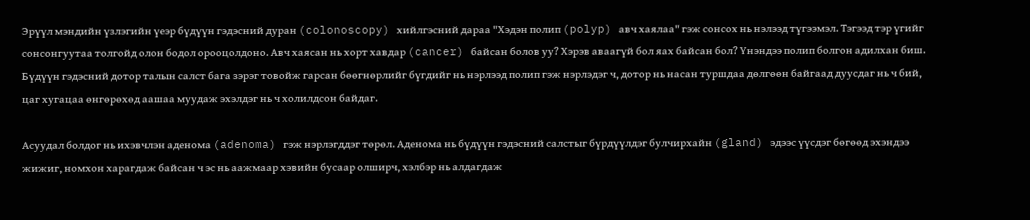Эрүүл мэндийн үзлэгийн үеэр бүдүүн гэдэсний дуран (colonoscopy) хийлгэсний дараа "Хэдэн полип (polyp) авч хаялаа" гэж сонсох нь нэлээд түгээмэл. Тэгээд тэр үгийг сонсонгуутаа толгойд олон бодол орооцолдоно. Авч хаясан нь хорт хавдар (cancer) байсан болов уу? Хэрэв аваагүй бол яах байсан бол? Үнэндээ полип болгон адилхан биш. Бүдүүн гэдэсний дотор талын салст бага зэрэг товойж гарсан бөөгнөрлийг бүгдийг нь нэрлээд полип гэж нэрлэдэг ч, дотор нь насан туршдаа дөлгөөн байгаад дуусдаг нь ч бий, цаг хугацаа өнгөрөхөд аашаа муудаж эхэлдэг нь ч холилдсон байдаг.

Асуудал болдог нь ихэвчлэн аденома (adenoma) гэж нэрлэгддэг төрөл. Аденома нь бүдүүн гэдэсний салстыг бүрдүүлдэг булчирхайн (gland) эдээс үүсдэг бөгөөд эхэндээ жижиг, номхон харагдаж байсан ч эс нь аажмаар хэвийн бусаар олширч, хэлбэр нь алдагдаж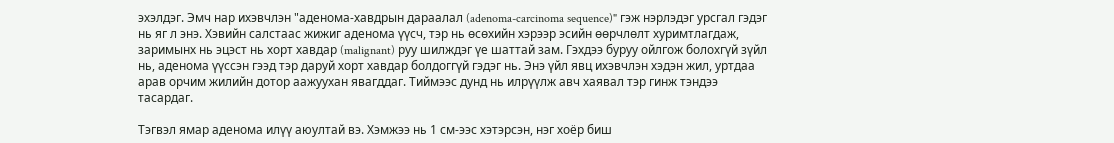эхэлдэг. Эмч нар ихэвчлэн "аденома-хавдрын дараалал (adenoma-carcinoma sequence)" гэж нэрлэдэг урсгал гэдэг нь яг л энэ. Хэвийн салстаас жижиг аденома үүсч, тэр нь өсөхийн хэрээр эсийн өөрчлөлт хуримтлагдаж, заримынх нь эцэст нь хорт хавдар (malignant) руу шилждэг үе шаттай зам. Гэхдээ буруу ойлгож болохгүй зүйл нь, аденома үүссэн гээд тэр даруй хорт хавдар болдоггүй гэдэг нь. Энэ үйл явц ихэвчлэн хэдэн жил, уртдаа арав орчим жилийн дотор аажуухан явагддаг. Тиймээс дунд нь илрүүлж авч хаявал тэр гинж тэндээ тасардаг.

Тэгвэл ямар аденома илүү аюултай вэ. Хэмжээ нь 1 см-ээс хэтэрсэн, нэг хоёр биш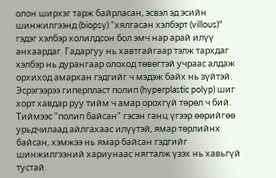олон ширхэг тарж байрласан, эсвэл эд эсийн шинжилгээнд (biopsy) "хялгасан хэлбэрт (villous)" гэдэг хэлбэр холилдсон бол эмч нар арай илүү анхаардаг. Гадаргуу нь хавтгайгаар тэлж тархдаг хэлбэр нь дурангаар олоход төвөгтэй учраас алдаж орхиход амархан гэдгийг ч мэдэж байх нь зүйтэй. Эсрэгээрээ гиперпласт полип (hyperplastic polyp) шиг хорт хавдар руу тийм ч амар орохгүй төрөл ч бий. Тиймээс "полип байсан" гэсэн ганц үгээр өөрийгөө урьдчилаад айлгахаас илүүтэй, ямар төрлийнх байсан, хэмжээ нь ямар байсан гэдгийг шинжилгээний хариунаас нягталж үзэх нь хавьгүй тустай.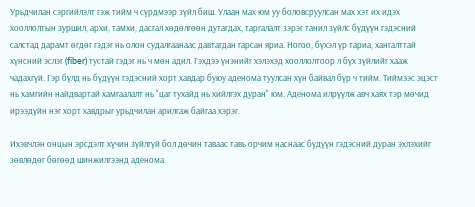Урьдчилан сэргийлэлт гэж тийм ч сүрдмээр зүйл биш. Улаан мах юм уу боловсруулсан мах хэт их идэх хооллолтын зуршил, архи, тамхи, дасгал хөдөлгөөн дутагдах, таргалалт зэрэг танил зүйлс бүдүүн гэдэсний салстад дарамт өгдөг гэдэг нь олон судалгаанаас давтагдан гарсан яриа. Ногоо, бүхэл үр тариа, хангалттай хүнсний эслэг (fiber) тустай гэдэг нь ч мөн адил. Гэхдээ үнэнийг хэлэхэд хооллолтоор л бүх зүйлийг хааж чадахгүй. Гэр бүлд нь бүдүүн гэдэсний хорт хавдар буюу аденома туулсан хүн байвал бүр ч тийм. Тиймээс эцэст нь хамгийн найдвартай хамгаалалт нь "цаг тухайд нь хийлгэх дуран" юм. Аденома илрүүлж авч хаях тэр мөчид ирээдүйн нэг хорт хавдрыг урьдчилан арилгаж байгаа хэрэг.

Ихэвчлэн онцын эрсдэлт хүчин зүйлгүй бол дөчин таваас тавь орчим наснаас бүдүүн гэдэсний дуран эхлэхийг зөвлөдөг бөгөөд шинжилгээнд аденома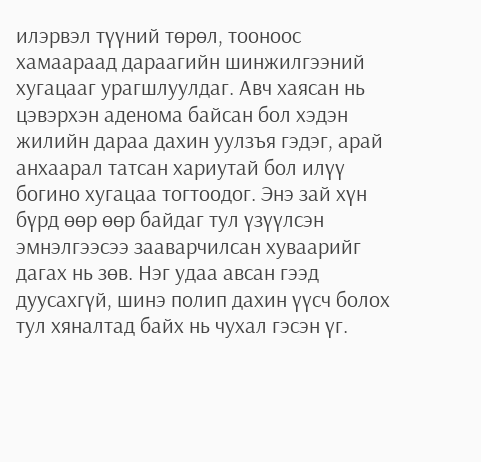илэрвэл түүний төрөл, тооноос хамаараад дараагийн шинжилгээний хугацааг урагшлуулдаг. Авч хаясан нь цэвэрхэн аденома байсан бол хэдэн жилийн дараа дахин уулзъя гэдэг, арай анхаарал татсан хариутай бол илүү богино хугацаа тогтоодог. Энэ зай хүн бүрд өөр өөр байдаг тул үзүүлсэн эмнэлгээсээ зааварчилсан хуваарийг дагах нь зөв. Нэг удаа авсан гээд дуусахгүй, шинэ полип дахин үүсч болох тул хяналтад байх нь чухал гэсэн үг.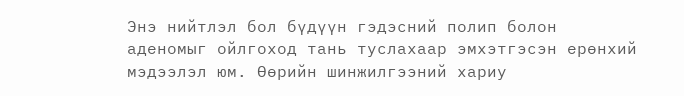Энэ нийтлэл бол бүдүүн гэдэсний полип болон аденомыг ойлгоход тань туслахаар эмхэтгэсэн ерөнхий мэдээлэл юм. Өөрийн шинжилгээний хариу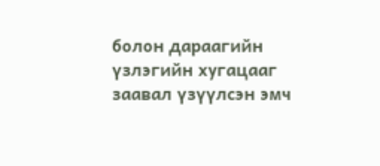болон дараагийн үзлэгийн хугацааг заавал үзүүлсэн эмч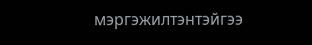мэргэжилтэнтэйгээ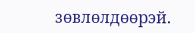зөвлөлдөөрэй.